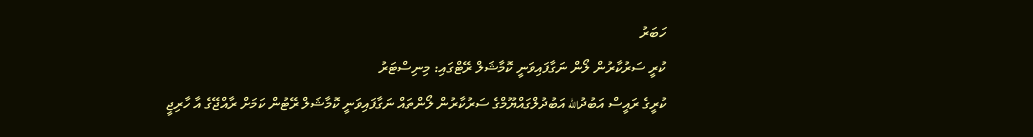ހަބަރު
ކުރީ ސަރުކާރުން ލޯން ނަގާފައިވަނީ ކޮމާޝަލް ރޭޓްގައި: މިނިސްޓަރު
ކުރީގެ ރައީސް އަބުދުالله އަބުދުލްގައްޔޫމްގެ ސަރުކާރުން ލޯންތައް ނަގާފައިވަނީ ކޮމާޝަލް ރޭޓުން ކަމަށް ރާއްޖޭގެ އާ ހާރިޖީ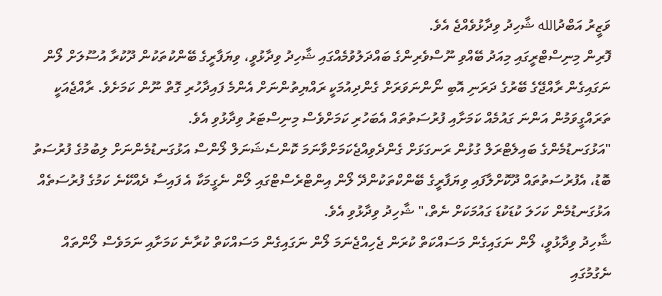ވަޒީރު އަބްދުالله ޝާހިދު ވިދާޅުވެއްޖެ އެވެ.
ފޮރިން މިނިސްޓްރީގައި މިއަދު ބޭއްވި ނޫސްވެރިންގެ ބައްދަލުވުމެއްގައި ޝާހިދު ވިދާޅުވީ، ވިޔަފާރީގެ ބޭންކުތަކުން ދޫކުރާ އުސޫލަށް ލޯން ނަގައިގެން ރާއްޖޭގެ ބޭރުގެ ދަރަނި އޮބި ނޯންނަވަރަށް ގެންދިއުމަކީ ރައްޔިތުންނަށް އެންމެ ފައިދާހުރި ގޮތް ނޫން ކަމަށެވެ. ރާއްޖެއަކީ ތަރައްގީވަމުން އަންނަ ގައުމެއް ކަމަށާއި ފުރުސަތުތައް އެބަހުރި ކަމަށްވެސް މިނިސްޓަރު ވިދާޅުވި އެވެ.
"އަޅުގަނޑުމެންގެ ބައިލެޓްރަލް ގުޅުން ރަނގަޅަށް ގެންދެވިއްޖެކަމަށްވާނަމަ ކޮންސެޝަނަލް ލޯންސް އަޅުގަނޑުމެންނަށް ލިބުމުގެ ފުރުސަތު ބޮޑު، އެފުރުސަތުތައް ދޫކޮށްލާފައި ވިޔަފާރީގެ ބޭންކްތަކުންދޭ ލޯން އިންޓްރެސްޓްގައި ލޯން ނެގީމަކާ އެ ފައިސާ ދެއްކޭނެ ކަމުގެ ފުރުސަތެއް އަޅުގަނޑުމެން ކަހަލަ ކުޑަކުޑަ ގައުމަކަށް ނެތް،" ޝާހިދު ވިދާޅުވި އެވެ.
ޝާހިދު ވިދާޅުވީ، ލޯން ނަގައިގެން މަސައްކަތް ކުރަން ޖެހިއްޖެނަމަ ލޯން ނަގައިގެން މަސައްކަތް ކުރާނެ ކަމަށާއި ނަމަވެސް ލޯންތައް ނެގުމުގައި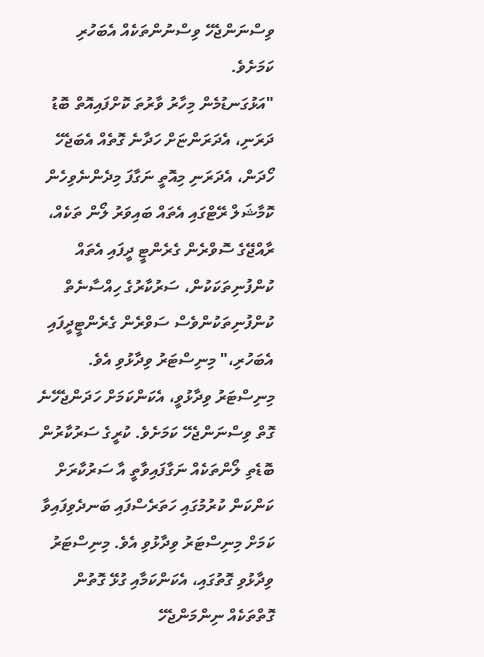ވިސްނަންޖެހޭ ވިސްނުންތަކެއް އެބަހުރި ކަމަށެވެ.
"އަޅުގަނޑުމެން މިހާރު ވާރުތަ ކޮށްފައިއޮތް ބޮޑު ދަރަނި، އެދަރަންޏަށް ހަދާނެ ގޮތެއް އެބަޖެހޭ ހޯދަން، އެދަރަނި މިއޮތީ ނަގާފަ މިދެންނެވިހެން ކޮމާޝަލް ރޭޓްގައި އެތައް ބައިވަރު ލޯން ތަކެއް، ރާއްޖޭގެ ސޮވްރެން ގެރެންޓީ ދީފައި އެތައް ކުންފުނިތަކަކުން، ސަރުކާރުގެ ހިއްސާނެތް ކުންފުނިތަކުންވެސް ސަވްރެން ގެރެންޓީދީފައި އެބަހުރި،" މިނިސްޓަރު ވިދާޅުވި އެވެ.
މިނިސްޓަރު ވިދާޅުވީ، އެކަންކަމަށް ހަދަންޖެހޭނެ ގޮތް ވިސްނަންޖެހޭ ކަމަށެވެ. ކުރީގެ ސަރުކާރުން ބޮޑެތި ލޯންތަކެއް ނަގާފައިވާތީ އާ ސަރުކާރަށް ކަންކަން ކުރުމުގައި ހަތަރެސްފައި ބަނދެވިފައިވާ ކަމަށް މިނިސްޓަރު ވިދާޅުވި އެވެ. މިނިސްޓަރު ވިދާޅުވި ގޮތުގައި، އެކަންކަމާއި ގުޅޭ ގޮތުން ގޮތްތަކެއް ނިންމަންޖެހޭ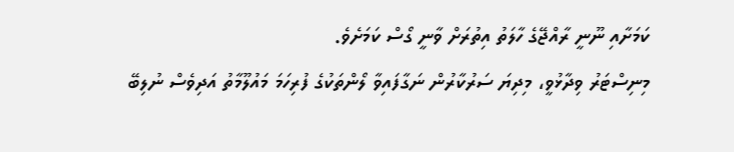ކަމަށާއި ނޫނީ ރާއްޖޭގެ ހާލަތު އިތުރަށް ވާނީ ގޯސް ކަމަށެވެ.
މިނިސްޓަރު ވިދާޅުވީ، މިދިޔަ ސަރުކާރުން ނަގާފައިވާ ލޯންތަކުގެ ފުރިހަމަ މައުލޫމާތު އަދިވެސް ނުލިބޭ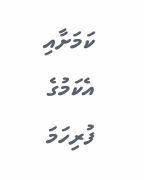ކަމަށާއި އެކަމުގެ ފުރިހަމަ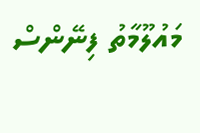މައުލޫމާތު ފިނޭންސް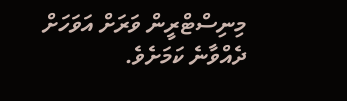މިނިސްޓްރީން ވަރަށް އަވަހަށް ދެއްވާނެ ކަމަށެވެ.